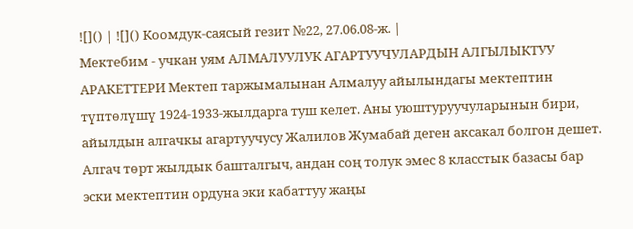![]() | ![]() Коомдук-саясый гезит №22, 27.06.08-ж. |
Мектебим - учкан уям АЛМАЛУУЛУК АГАРТУУЧУЛАРДЫН АЛГЫЛЫКТУУ АРАКЕТТЕРИ Мектеп таржымалынан Алмалуу айылындагы мектептин түптөлүшү 1924-1933-жылдарга туш келет. Аны уюштуруучуларынын бири, айылдын алгачкы агартуучусу Жалилов Жумабай деген аксакал болгон дешет. Алгач төрт жылдык башталгыч, андан соң толук эмес 8 класстык базасы бар эски мектептин ордуна эки кабаттуу жаңы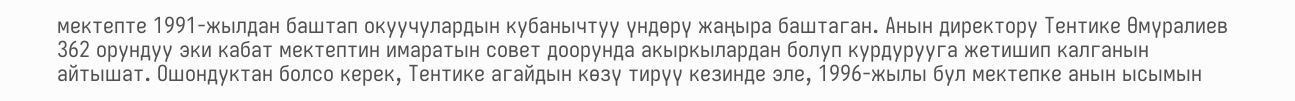мектепте 1991-жылдан баштап окуучулардын кубанычтуу үндөрү жаңыра баштаган. Анын директору Тентике Өмүралиев 362 орундуу эки кабат мектептин имаратын совет доорунда акыркылардан болуп курдурууга жетишип калганын айтышат. Ошондуктан болсо керек, Тентике агайдын көзү тирүү кезинде эле, 1996-жылы бул мектепке анын ысымын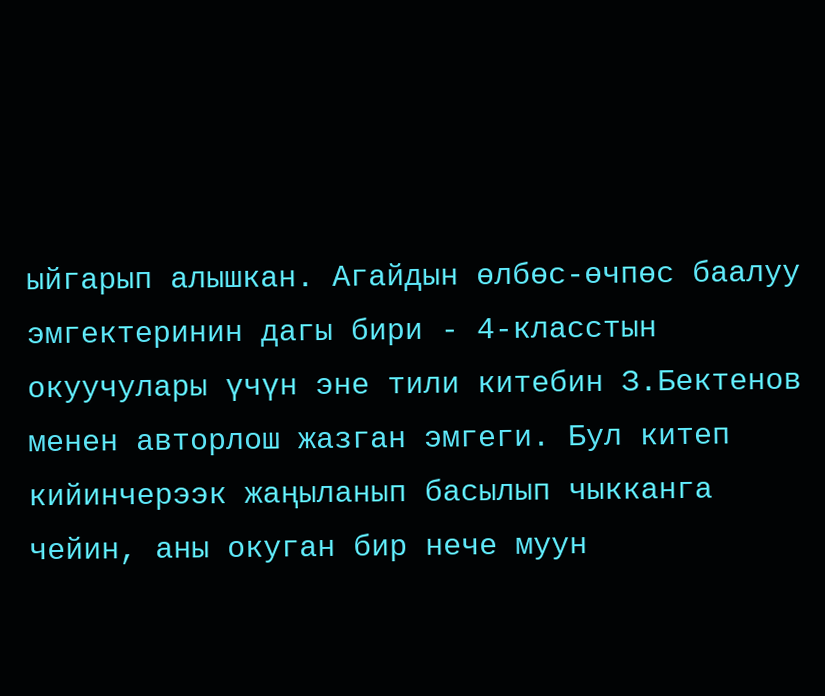ыйгарып алышкан. Агайдын өлбөс-өчпөс баалуу эмгектеринин дагы бири - 4-класстын окуучулары үчүн эне тили китебин З.Бектенов менен авторлош жазган эмгеги. Бул китеп кийинчерээк жаңыланып басылып чыкканга чейин, аны окуган бир нече муун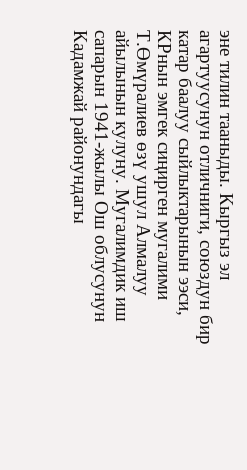эне тилин тааныды. Кыргыз эл агартуусунун отличниги, союздун бир катар баалуу сыйлыктарынын ээси, КРнын эмгек сиңирген мугалими Т.Өмүралиев өзү ушул Алмалуу айылынын кулуну. Мугалимдик иш сапарын 1941-жылы Ош облусунун Кадамжай районундагы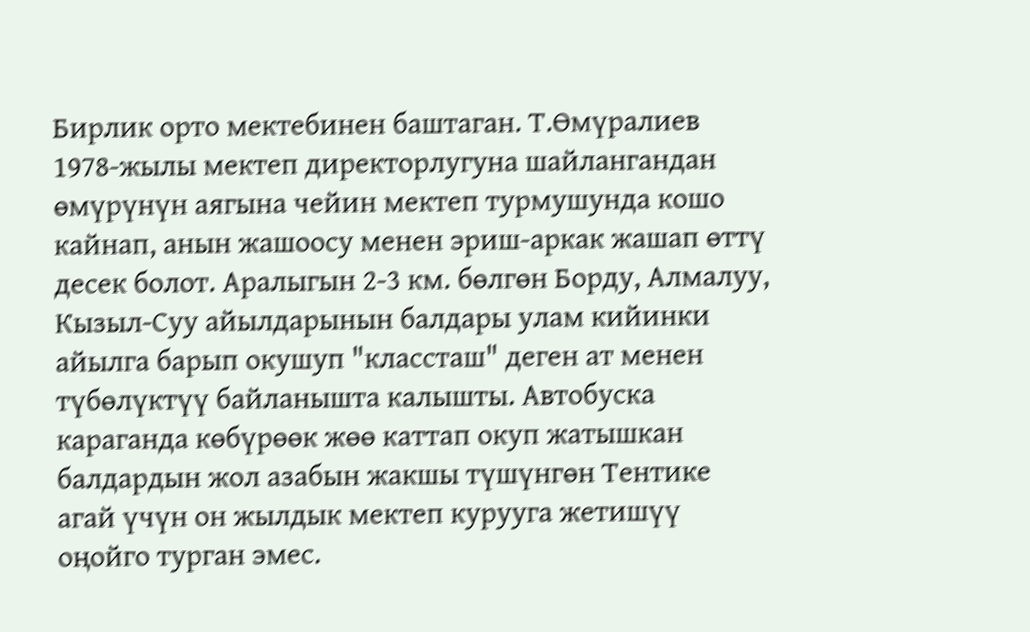Бирлик орто мектебинен баштаган. Т.Өмүралиев 1978-жылы мектеп директорлугуна шайлангандан өмүрүнүн аягына чейин мектеп турмушунда кошо кайнап, анын жашоосу менен эриш-аркак жашап өттү десек болот. Аралыгын 2-3 км. бөлгөн Борду, Алмалуу, Кызыл-Суу айылдарынын балдары улам кийинки айылга барып окушуп "классташ" деген ат менен түбөлүктүү байланышта калышты. Автобуска караганда көбүрөөк жөө каттап окуп жатышкан балдардын жол азабын жакшы түшүнгөн Тентике агай үчүн он жылдык мектеп курууга жетишүү оңойго турган эмес.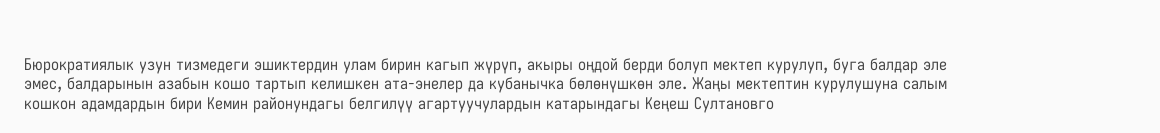Бюрократиялык узун тизмедеги эшиктердин улам бирин кагып жүрүп, акыры оңдой берди болуп мектеп курулуп, буга балдар эле эмес, балдарынын азабын кошо тартып келишкен ата-энелер да кубанычка бөлөнүшкөн эле. Жаңы мектептин курулушуна салым кошкон адамдардын бири Кемин районундагы белгилүү агартуучулардын катарындагы Кеңеш Султановго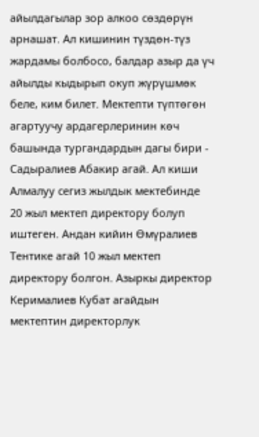айылдагылар зор алкоо сөздөрүн арнашат. Ал кишинин түздөн-түз жардамы болбосо, балдар азыр да үч айылды кыдырып окуп жүрүшмөк беле, ким билет. Мектепти түптөгөн агартуучу ардагерлеринин көч башында тургандардын дагы бири - Садыралиев Абакир агай. Ал киши Алмалуу сегиз жылдык мектебинде 20 жыл мектеп директору болуп иштеген. Андан кийин Өмүралиев Тентике агай 10 жыл мектеп директору болгон. Азыркы директор Керималиев Кубат агайдын мектептин директорлук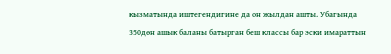кызматында иштегендигине да он жылдан ашты. Убагында 350дөн ашык баланы батырган беш классы бар эски имараттын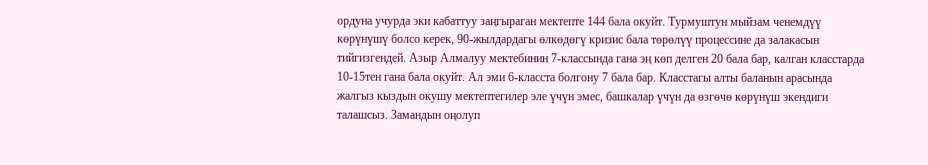ордуна учурда эки кабаттуу заңгыраган мектепте 144 бала окуйт. Турмуштун мыйзам ченемдүү көрүнүшү болсо керек, 90-жылдардагы өлкөдөгү кризис бала төрөлүү процессине да залакасын тийгизгендей. Азыр Алмалуу мектебинин 7-классында гана эң көп делген 20 бала бар, калган класстарда 10-15тен гана бала окуйт. Ал эми 6-класста болгону 7 бала бар. Класстагы алты баланын арасында жалгыз кыздын окушу мектептегилер эле үчүн эмес, башкалар үчүн да өзгөчө көрүнүш экендиги талашсыз. Замандын оңолуп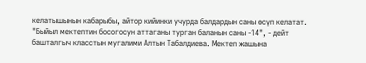келатышынын кабарыбы, айтор кийинки учурда балдардын саны өсүп келатат. "Быйыл мектептин босогосун аттаганы турган баланын саны -14", - дейт башталгыч класстын мугалими Алтын Табалдиева. Мектеп жашына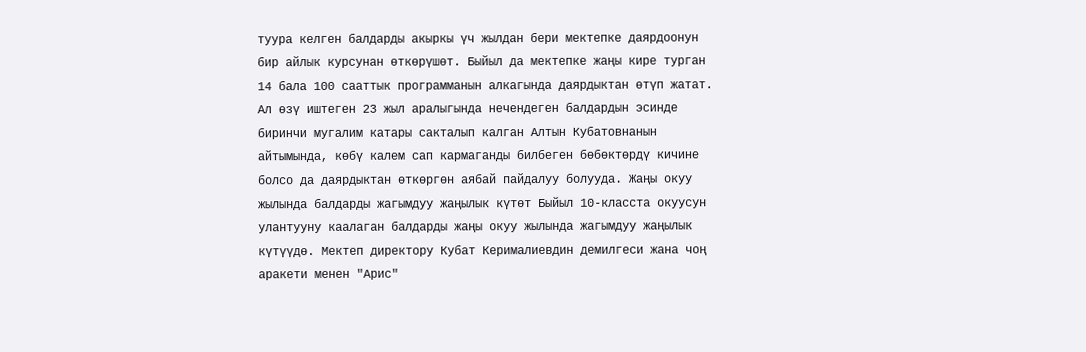туура келген балдарды акыркы үч жылдан бери мектепке даярдоонун бир айлык курсунан өткөрүшөт. Быйыл да мектепке жаңы кире турган 14 бала 100 сааттык программанын алкагында даярдыктан өтүп жатат. Ал өзү иштеген 23 жыл аралыгында нечендеген балдардын эсинде биринчи мугалим катары сакталып калган Алтын Кубатовнанын айтымында, көбү калем сап кармаганды билбеген бөбөктөрдү кичине болсо да даярдыктан өткөргөн аябай пайдалуу болууда. Жаңы окуу жылында балдарды жагымдуу жаңылык күтөт Быйыл 10-класста окуусун улантууну каалаган балдарды жаңы окуу жылында жагымдуу жаңылык күтүүдө. Мектеп директору Кубат Керималиевдин демилгеси жана чоң аракети менен "Арис"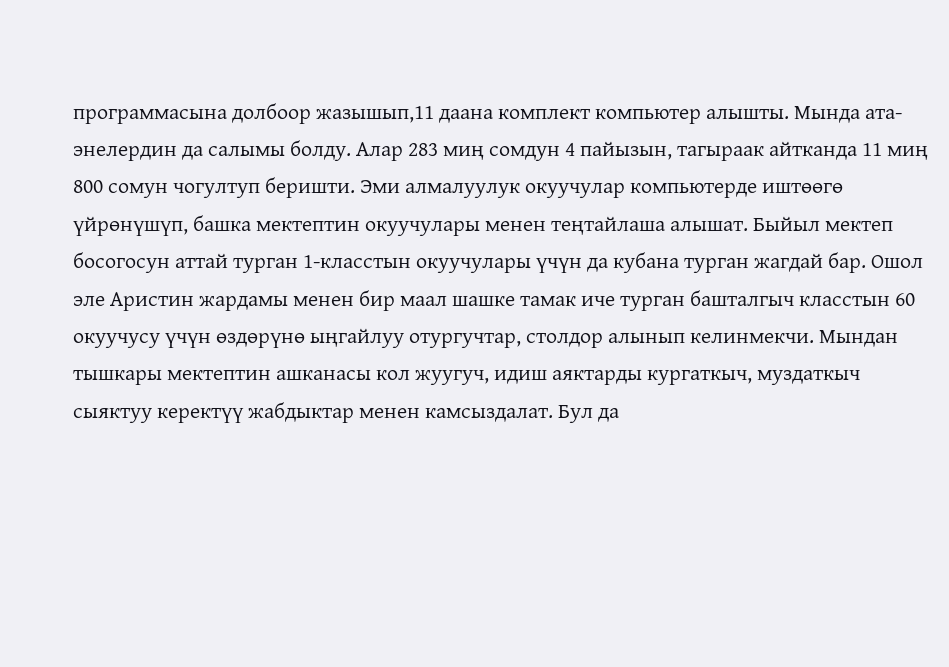программасына долбоор жазышып,11 даана комплект компьютер алышты. Мында ата-энелердин да салымы болду. Алар 283 миң сомдун 4 пайызын, тагыраак айтканда 11 миң 800 сомун чогултуп беришти. Эми алмалуулук окуучулар компьютерде иштөөгө үйрөнүшүп, башка мектептин окуучулары менен теңтайлаша алышат. Быйыл мектеп босогосун аттай турган 1-класстын окуучулары үчүн да кубана турган жагдай бар. Ошол эле Аристин жардамы менен бир маал шашке тамак иче турган башталгыч класстын 60 окуучусу үчүн өздөрүнө ыңгайлуу отургучтар, столдор алынып келинмекчи. Мындан тышкары мектептин ашканасы кол жуугуч, идиш аяктарды кургаткыч, муздаткыч сыяктуу керектүү жабдыктар менен камсыздалат. Бул да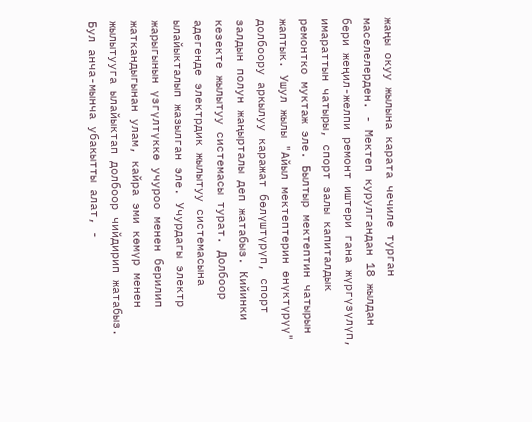жаңы окуу жылына карата чечиле турган маселелерден. - Мектеп курулгандан 18 жылдан бери жеңил-желпи ремонт иштери гана жүргүзүлүп, имараттын чатыры, спорт залы капиталдык ремонтко муктаж эле. Былтыр мектептин чатырын жаптык. Ушул жылы "Айыл мектептерин өнүктүрүү" долбоору аркылуу каражат бөлүштүрүп, спорт залдын полун жаңырталы деп жатабыз. Кийинки кезекте жылытуу системасы турат. Долбоор адегенде электрдик жылытуу системасына ылайыкталып жазылган эле. Учурдагы электр жарыгынын үзгүлтүккө учуроо менен берилип жаткандыгынан улам, кайра эми көмүр менен жылытууга ылайыктап долбоор чийдирип жатабыз. Бул анча-мынча убакытты алат, -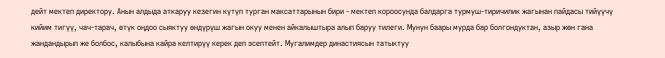дейт мектеп директору. Анын алдыда аткаруу кезегин күтүп турган максаттарынын бири - мектеп короосунда балдарга турмуш-тиричилик жагынан пайдасы тийүүчү кийим тигүү, чач-тарач, өтүк оңдоо сыяктуу өндүрүш жагын окуу менен айкалыштыра алып баруу тилеги. Мунун баары мурда бар болгондуктан, азыр жөн гана жандандырып же болбос, калыбына кайра келтирүү керек деп эсептейт. Мугалимдер династиясын татыктуу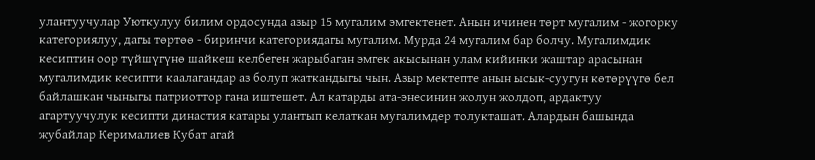улантуучулар Уюткулуу билим ордосунда азыр 15 мугалим эмгектенет. Анын ичинен төрт мугалим - жогорку категориялуу, дагы төртөө - биринчи категориядагы мугалим. Мурда 24 мугалим бар болчу. Мугалимдик кесиптин оор түйшүгүнө шайкеш келбеген жарыбаган эмгек акысынан улам кийинки жаштар арасынан мугалимдик кесипти каалагандар аз болуп жаткандыгы чын. Азыр мектепте анын ысык-суугун көтөрүүгө бел байлашкан чыныгы патриоттор гана иштешет. Ал катарды ата-энесинин жолун жолдоп, ардактуу агартуучулук кесипти династия катары улантып келаткан мугалимдер толукташат. Алардын башында жубайлар Керималиев Кубат агай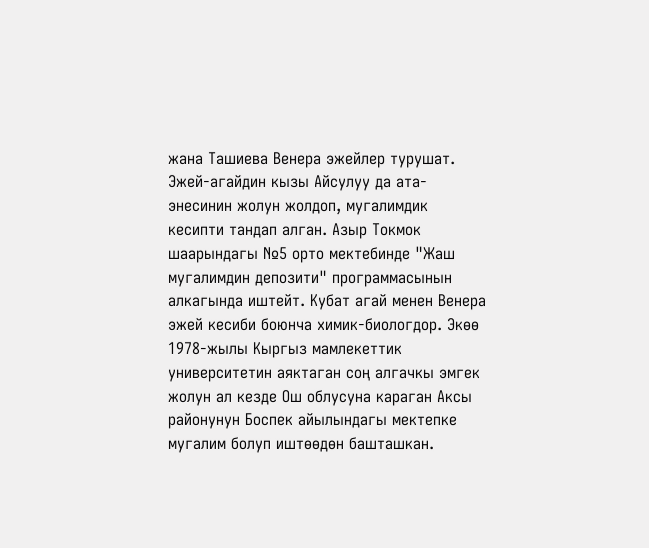жана Ташиева Венера эжейлер турушат. Эжей-агайдин кызы Айсулуу да ата-энесинин жолун жолдоп, мугалимдик кесипти тандап алган. Азыр Токмок шаарындагы №5 орто мектебинде "Жаш мугалимдин депозити" программасынын алкагында иштейт. Кубат агай менен Венера эжей кесиби боюнча химик-биологдор. Экөө 1978-жылы Кыргыз мамлекеттик университетин аяктаган соң алгачкы эмгек жолун ал кезде Ош облусуна караган Аксы районунун Боспек айылындагы мектепке мугалим болуп иштөөдөн башташкан.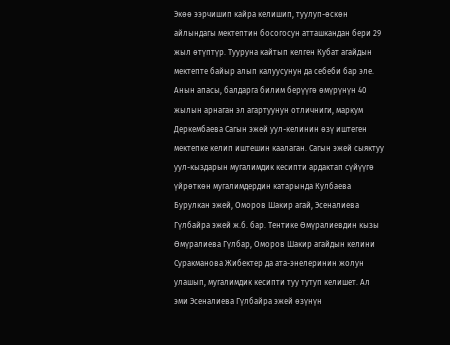Экөө ээрчишип кайра келишип, туулуп-өскөн айлындагы мектептин босогосун атташкандан бери 29 жыл өтүптүр. Тууруна кайтып келген Кубат агайдын мектепте байыр алып калуусунун да себеби бар эле. Анын апасы, балдарга билим берүүгө өмүрүнүн 40 жылын арнаган эл агартуунун отличниги, маркум Деркембаева Сагын эжей уул-келинин өзү иштеген мектепке келип иштешин каалаган. Сагын эжей сыяктуу уул-кыздарын мугалимдик кесипти ардактап сүйүүгө үйрөткөн мугалимдердин катарында Кулбаева Бурулкан эжей, Оморов Шакир агай, Эсеналиева Гүлбайра эжей ж.б. бар. Тентике Өмүралиевдин кызы Өмүралиева Гүлбар, Оморов Шакир агайдын келини Суракманова Жибектер да ата-энелеринин жолун улашып, мугалимдик кесипти туу тутуп келишет. Ал эми Эсеналиева Гүлбайра эжей өзүнүн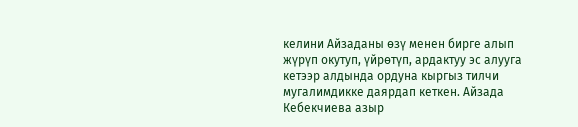келини Айзаданы өзү менен бирге алып жүрүп окутуп, үйрөтүп, ардактуу эс алууга кетээр алдында ордуна кыргыз тилчи мугалимдикке даярдап кеткен. Айзада Кебекчиева азыр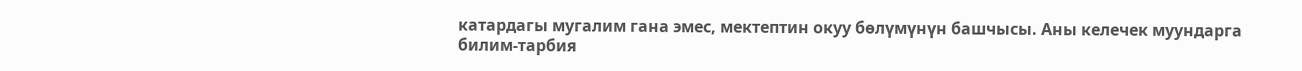катардагы мугалим гана эмес, мектептин окуу бөлүмүнүн башчысы. Аны келечек муундарга билим-тарбия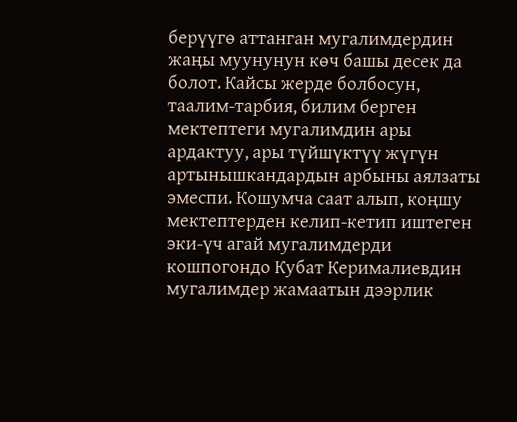берүүгө аттанган мугалимдердин жаңы муунунун көч башы десек да болот. Кайсы жерде болбосун, таалим-тарбия, билим берген мектептеги мугалимдин ары ардактуу, ары түйшүктүү жүгүн артынышкандардын арбыны аялзаты эмеспи. Кошумча саат алып, коңшу мектептерден келип-кетип иштеген эки-үч агай мугалимдерди кошпогондо Кубат Керималиевдин мугалимдер жамаатын дээрлик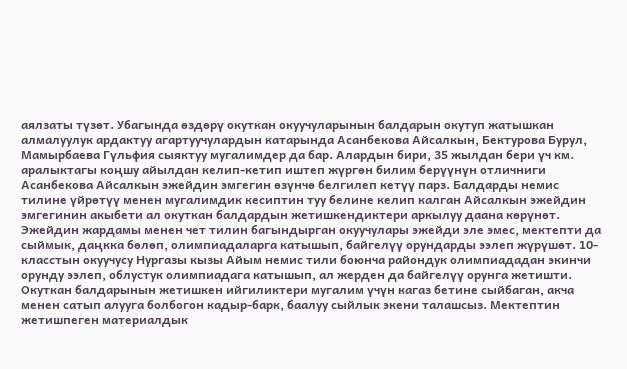аялзаты түзөт. Убагында өздөрү окуткан окуучуларынын балдарын окутуп жатышкан алмалуулук ардактуу агартуучулардын катарында Асанбекова Айсалкын, Бектурова Бурул, Мамырбаева Гүльфия сыяктуу мугалимдер да бар. Алардын бири, 35 жылдан бери үч км. аралыктагы коңшу айылдан келип-кетип иштеп жүргөн билим берүүнүн отличниги Асанбекова Айсалкын эжейдин эмгегин өзүнчө белгилеп кетүү парз. Балдарды немис тилине үйрөтүү менен мугалимдик кесиптин туу белине келип калган Айсалкын эжейдин эмгегинин акыбети ал окуткан балдардын жетишкендиктери аркылуу даана көрүнөт. Эжейдин жардамы менен чет тилин багындырган окуучулары эжейди эле эмес, мектепти да сыймык, даңкка бөлөп, олимпиадаларга катышып, байгелүү орундарды ээлеп жүрүшөт. 10-класстын окуучусу Нургазы кызы Айым немис тили боюнча райондук олимпиададан экинчи орунду ээлеп, облустук олимпиадага катышып, ал жерден да байгелүү орунга жетишти. Окуткан балдарынын жетишкен ийгиликтери мугалим үчүн кагаз бетине сыйбаган, акча менен сатып алууга болбогон кадыр-барк, баалуу сыйлык экени талашсыз. Мектептин жетишпеген материалдык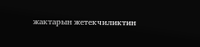жактарын жетекчиликтин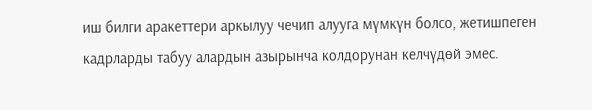иш билги аракеттери аркылуу чечип алууга мүмкүн болсо, жетишпеген кадрларды табуу алардын азырынча колдорунан келчүдөй эмес.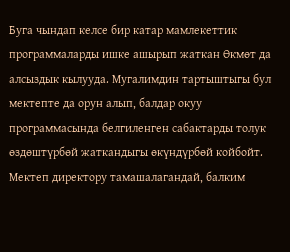Буга чындап келсе бир катар мамлекеттик программаларды ишке ашырып жаткан Өкмөт да алсыздык кылууда. Мугалимдин тартыштыгы бул мектепте да орун алып, балдар окуу программасында белгиленген сабактарды толук өздөштүрбөй жаткандыгы өкүндүрбөй койбойт. Мектеп директору тамашалагандай, балким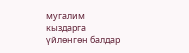мугалим кыздарга үйлөнгөн балдар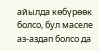айылда көбүрөөк болсо, бул маселе аз-аздап болсо да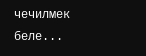чечилмек беле...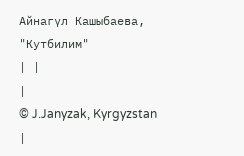Айнагүл Кашыбаева, "Кутбилим"
| |
|
© J.Janyzak, Kyrgyzstan
|